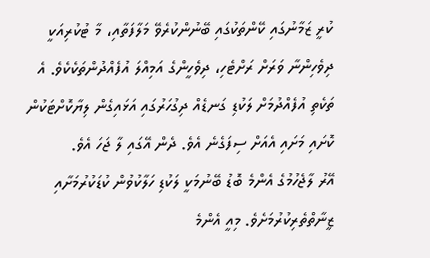ކުރީ ޒަމާނުގައި ކޭންތަކުގައި ބޭނުންކުރެވޭ މަލާފަތާއި، މާ ޓުކުރިއަކީ ދިވެހިންނާ ވަރަށް ރަށްޓެހި، ދިވެހީންގެ އަމިއްލަ އުފެއްދުންތަކެކެވެ. އެ ތަކެތި އުފެއްދުމަށް ލަކުޑި ގަނޑެއް ދިގުހަރުގައި އަޅައިގެން ލިޔާކޮށްޓަކުން ކޮށައި މަށައި އެއަށް ސިފަގެނެ އެވެ. ދެން އޭގައި ލާ ޖަހަ އެވެ.
އޭރު ލާޖެހުމުގެ އެންމެ ބޮޑު ބޭނުމަކީ ލަކުޑި ހަލާކުވުން ކުޑަކުރުމަށާއި ޒީނާތްތެރިކުރުމަށެވެ. މިއީ އެންމެ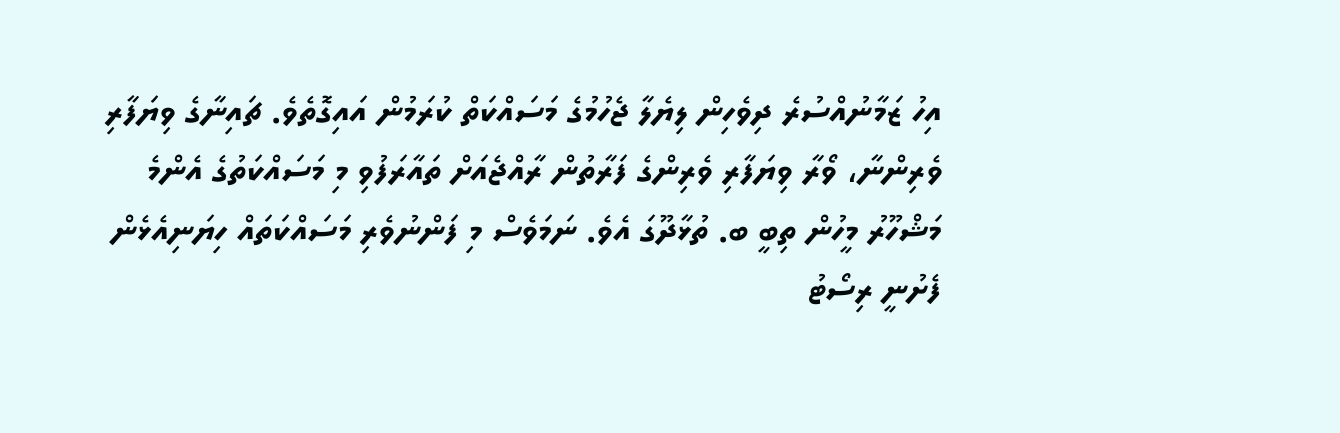އިހު ޒަމާނުއްސުރެ ދިވެހިން ލިޔެލާ ޖެހުމުގެ މަސައްކަތް ކުރަމުން އައިގޮތެވެ. ޗައިނާގެ ވިޔަފާރި ވެރިންނާ، ވޯރާ ވިޔަފާރި ވެރިންގެ ފަރާތުން ރާއްޖެއަށް ތައާރަފުވި މި މަސައްކަތުގެ އެންމެ މަޝްހޫރު މީހުން ތިބީ ބ. ތުޅާދޫގަ އެވެ. ނަމަވެސް މި ފަންނުވެރި މަސައްކަތައް ހިޔަނިއެޅެން ފެށުނީ ރިސޯޓު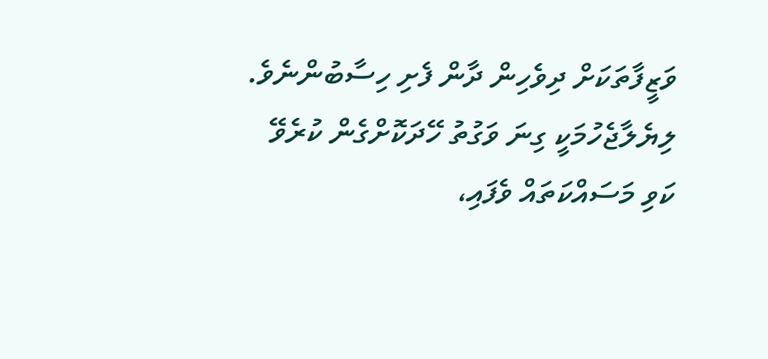ވަޒީފާތަކަށް ދިވެހިން ދާން ފެށި ހިސާބުންނެވެ.
ލިޔެލާޖެހުމަކީ ގިނަ ވަގުތު ހޭދަކޮށްގެން ކުރެވޭ ކަވި މަސައްކަތައް ވެފައި،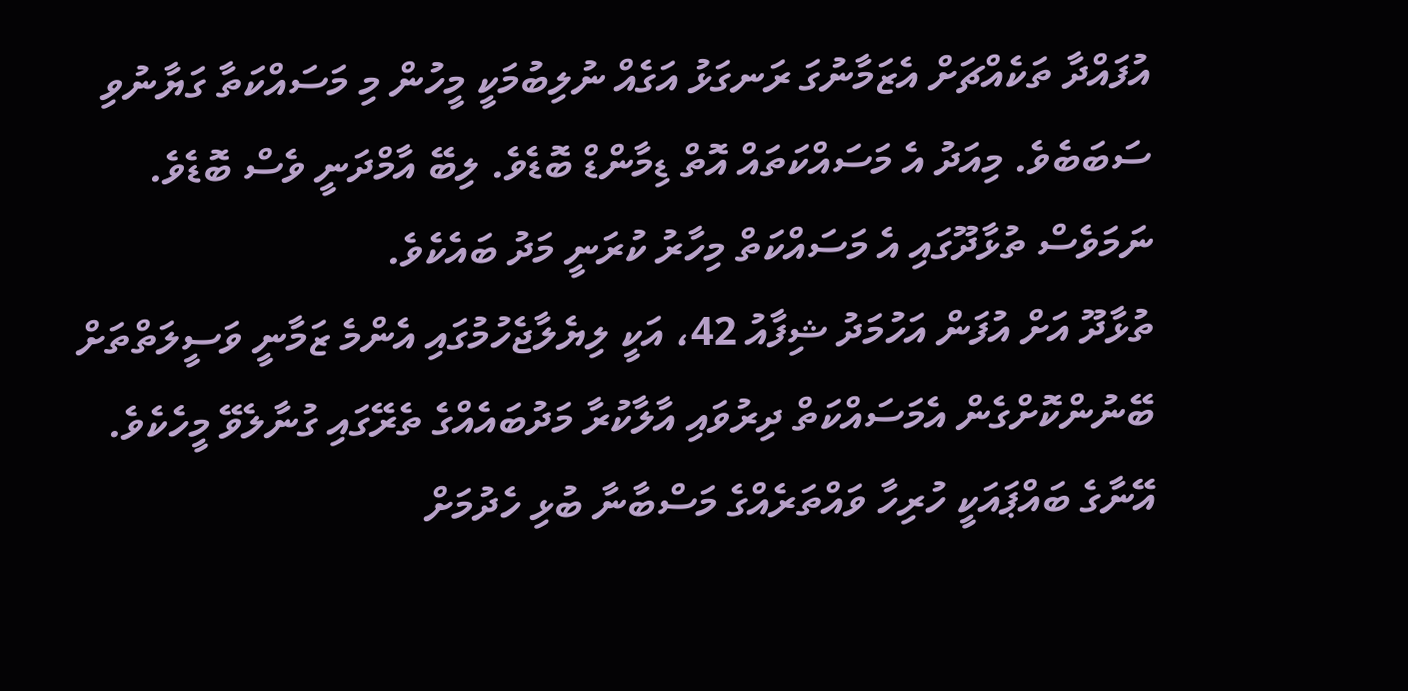އުފައްދާ ތަކެއްޗަށް އެޒަމާނުގަ ރަނގަޅު އަގެއް ނުލިބުމަކީ މީހުން މި މަސައްކަތާ ގަޔާނުވި ސަބަބެވެ. މިއަދު އެ މަސައްކަތައް އޮތް ޑިމާންޑް ބޮޑެވެ. ލިބޭ އާމްދަނީ ވެސް ބޮޑެވެ. ނަމަވެސް ތުޅާދޫގައި އެ މަސައްކަތް މިހާރު ކުރަނީ މަދު ބައެކެވެ.
ތުޅާދޫ އަށް އުފަން އަހުމަދު ޝިފާއު 42، އަކީ ލިޔެލާޖެހުމުގައި އެންމެ ޒަމާނީ ވަސީލަތްތަށް ބޭނުންކޮށްގެން އެމަސައްކަތް ދިރުވައި އާލާކުރާ މަދުބައެއްގެ ތެރޭގައި ގުނާލެވޭ މީހެކެވެ. އޭނާގެ ބައްޕައަކީ ހުރިހާ ވައްތަރެއްގެ މަސްބާނާ ބުޅި ހެދުމަށް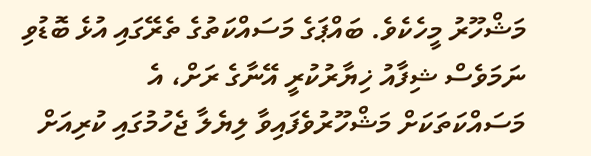މަޝްހޫރު މީހެކެވެ. ބައްޕަގެ މަސައްކަތުގެ ތެރޭގައި އުޅެ ބޮޑުވި ނަމަވެސް ޝިފާއު ޚިޔާރުކުރީ އޭނާގެ ރަށް، އެ މަސައްކަތަކަށް މަޝްހޫރުވެފައިވާ ލިޔެލާ ޖެހުމުގައި ކުރިއަށް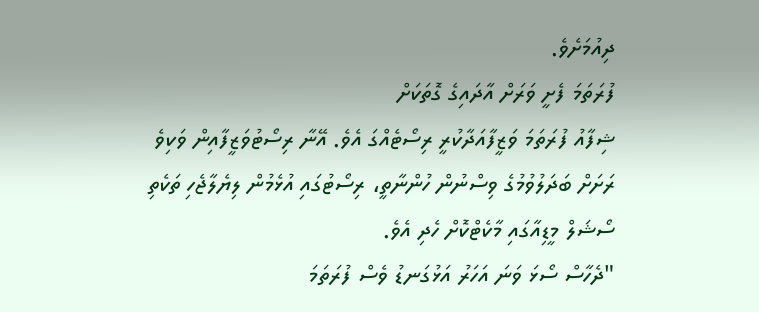ދިއުމަށެވެ.
ފުރަތަމަ ފެށީ ވަރަށް އާދައިގެ ގޮތަކަށް
ޝިފާއު ފުރަތަމަ ވަޒީފާއަދާކުރީ ރިސޯޓެއްގަ އެވެ. އޭނާ ރިސޯޓުވަޒީފާއިން ވަކިވެ ރަށަށް ބަދަލުވުމުގެ ވިސްނުން ހުންނާތީ، ރިސޯޓުގައި އުޅެމުން ލިޔެލާޖެހި ތަކެތި ސޯޝަލް މީޑިއާގައި މާކެޓްކޮށް ހެދި އެވެ.
"ދެހާސް ސޯޅަ ވަނަ އަހަރު އަޅުގަނޑު ވެސް ފުރަތަމަ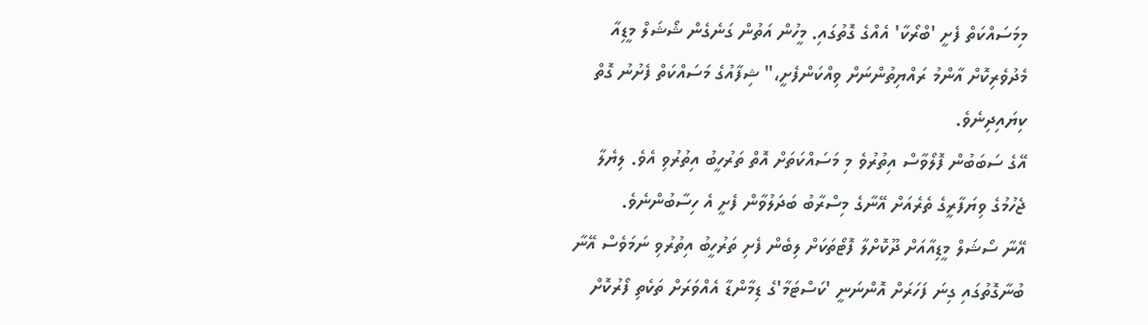މިމަސައްކަތް ފެށީ 'ބްރޯކާ' އެއްގެ ގޮތުގައި. މީހުން އަތުން ގަނެގެން ޝޯޝަލް މީޑިއާ މެދުވެރިކޮށް އާންމު ރައްޔިތުންނަށް ވިއްކަންފެށީ،" ޝިފާއުގެ މަސައްކަތް ފެށުނު ގޮތް ކިޔައިދިނެވެ.
އޭގެ ސަބަބުން ފޮލޯވާސް އިތުރުވެ މި މަސައްކަތަށް އޮތް ތަރުހީބު އިތުރުވި އެވެ. ލިޔެލާ ޖެހުމުގެ ވިޔަފާރީގެ ތެރެއަށް އޭނާގެ މިސްރާބު ބަދަލުވާން ފެށީ އެ ހިސާބުންނެވެ.
އޭނާ ސޯޝަލް މީޑިއާއަށް ދޫކޮށްލާ ފޮޓޯތަކަށް ލިބެން ފެށި ތަރުހީބު އިތުރުވި ނަމަވެސް އޭނާ ބުނާގޮތުގައި ގިނަ ފަހަރަށް އޮންނަނީ 'ކަސްޓަމާ'ގެ ޑިމާންޑާ އެއްވަރަށް ތަކެތި ފޯރުކޮށް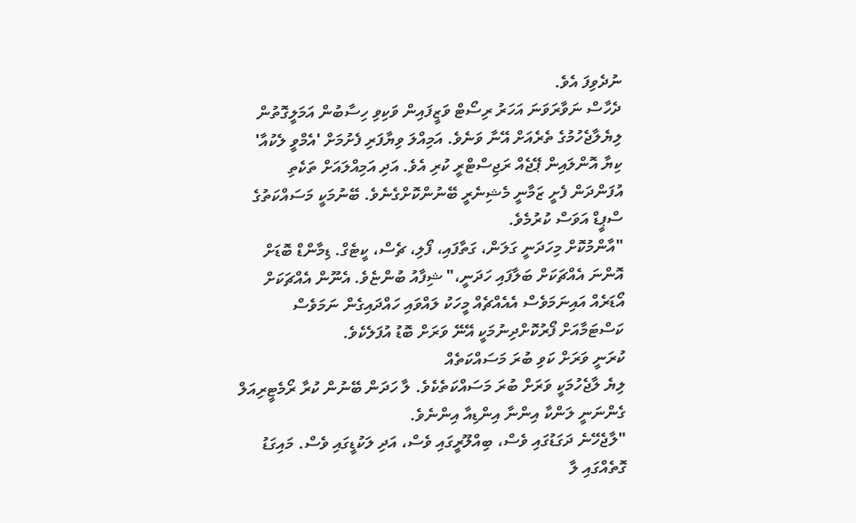ނުދެވިފަ އެވެ.
ދެހާސް ނަވާރަވަނަ އަހަރު ރިސޯޓް ވަޒީފައިން ވަކިވި ހިސާބުން އަމަލީގޮތުން ލިޔެލާޖެހުމުގެ ތެރެއަށް އޭނާ ވަނެވެ. އަމިއްލަ ވިޔާފަރި ފެށުމަށް 'އެމްވީ ލެކުއާ' ކިޔާ އޮންލައިން ޕޭޖެއް ރަޖިސްޓްރީ ކުރި އެވެ. އަދި އަމިއްލައަށް ތަކެތި އުފަންދަން ފެށީ ޒަމާނީ މެޝިނެރީ ބޭނުންކޮށްގެނެވެ. ބޭނުމަކީ މަސައްކަތުގެ ސްޕީޑް އަވަސް ކުރުމެވެ.
"އާންމުކޮށް މިހަދަނީ ގަލަން، ގަތާފައި، ފޯލި، ޗެސް، ކީޓެގް. ޑިމާންޑް ބޮޑަށް އޮންނަ އެއްޗަކަށް ބަލާފައި ހަދަނީ،" ޝިފާއު ބުންޏެވެ. އެނޫން އެއްޗަކަށް އޯޑަރެއް އައިނަމަވެސް އެއެއްޗެއް މީހަކު ލައްވައި ހައްދައިގެން ނަމަވެސް ކަސްޓަމާއަށް ފޯރުކޮށްދިނުމަކީ އޭނޭ ވަރަށް ބޮޑު އުފަލެކެވެ.
ކުރަނީ ވަރަށް ކަވި ބުރަ މަސައްކަތެއް
ލިޔެ ލާޖެހުމަކީ ވަރަށް ބުރަ މަސައްކަތެކެވެ. ލާ ހަދަން ބޭނުން ކުރާ ރޯމެޓީރިއަލް ގެންނަނީ ލަންކާ އިންނާ އިންޑިއާ އިންނެވެ.
"ލާޖެހޭނެ ދަގަޑުގައި ވެސް، ބިއްލޫރީގައި ވެސް، އަދި ލަކުޑީގައި ވެސް. މައިގަޑު ގޮތެއްގައި ލާ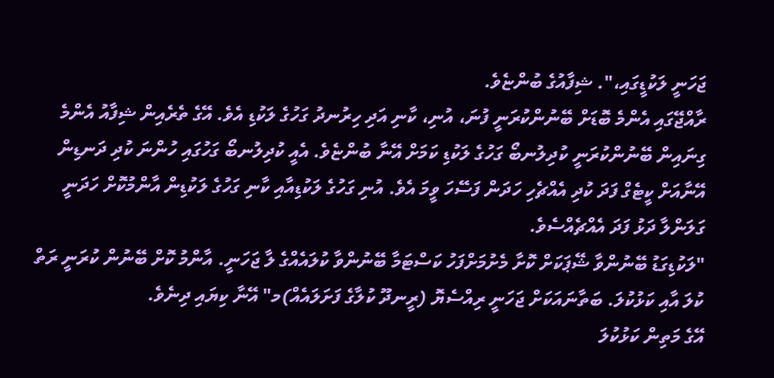ޖަހަނީ ލަކުޑީގައި،". ޝިފާއުގެ ބުންޏެވެ.
ރާއްޖޭގައި އެންމެ ބޮޑަށް ބޭނުންކުރަނީ ފުނަ، އުނި، ކާނި އަދި ހިރުނދު ގަހުގެ ލަކުޑި އެވެ. އޭގެ ތެރެއިން ޝިފާއު އެންމެ ގިނައިން ބޭނުންކުރަނީ ކުދިލުނބޯ ގަހުގެ ލަކުޑި ކަމަށް އޭނާ ބުންޏެވެ. އެއީ ކުދިލުނބޯ ގަހުގައި ހުންނަ ކުދި ދަނޑިން އޭނާއަށް ކީޓެގް ފަދަ ކުދި އެއްޗެހި ހަދަން ފަސޭހަ ވީމަ އެވެ. އުނި ގަހުގެ ލަކުޑިއާއި ކާނި ގަހުގެ ލަކުޑިން އާންމުކޮށް ހަދަނީ ގަލަންލާ ދަޅު ފަދަ އެއްޗެއްސެވެ.
"ލަކުޑިގަޑު ބޭނުންވާ ޝޭޕަކަށް ކޮށާ މެށުމަށްފަހު ކަސްޓަމާ ބޭނުންވާ ކުލައެއްގެ ލާ ޖަހަނީ. އާންމު ކޮށް ބޭނުން ކުރަނީ ރަތް ކުލަ އާއި ކަޅުކުލަ. ބަތާނައަކަށް ޖަހަނީ ރިއްސެޔޮ (ރީނދޫ ކުލާގެ ފަށަލައެއް)މ" އޭނާ ކިޔައި ދިނެވެ.
އޭގެ މަތިން ކަޅުކުލަ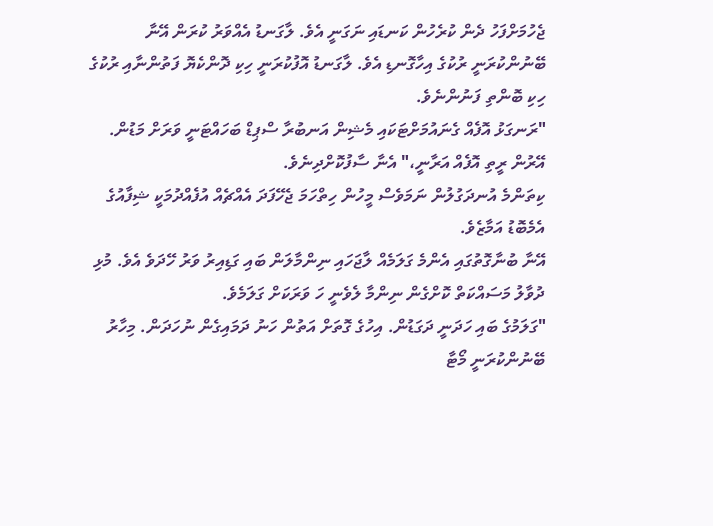ޖެހުމަށްފަހު ދެން ކުރެހުން ކަނޑައި ނަގަނީ އެވެ. ލާގަނޑު އެއްވަރު ކުރަން އޭނާ ބޭނުންކުރަނީ ރުކުގެ އިހާގޮނޑި އެވެ. ލާގަނޑު އޮފުކުރަނީ ހިކި ދޮންކެޔޮ ފަތުންނާއި ރުކުގެ ހިކި ބޮންތި ފަނުންނެވެ.
"ރަނގަޅު އޮފެއް ގެނައުމަށްޓަކައި މެޝިން އަނބުރާ ސްޕިޑް ބަހައްޓަނީ ވަރަށް މަޑުން. އޭރުން ރީތި އޮފެއް އަރާނީ،" އެނާ ސާފުކޮށްދިނެވެ.
ކިތަންމެ އުނދަގުލުން ނަމަވެސް މީހުން ހިތްހަމަ ޖެހޭފަދަ އެއްޗެއް އުފެއްދުމަކީ ޝިފާއުގެ އެމެބޮޑު އަމާޒެވެ.
އޭނާ ބުނާގޮތުގައި އެންމެ ގަލަމެއް ލާޖަހައި ނިންމާލަން ބައި ގަޑިއިރު ވަރު ހޭދަވެ އެވެ. މުޅި ދުވާލު މަސައްކަތް ކޮށްގެން ނިންމާ ލެވެނީ ހަ ވަރަކަށް ގަލަމެވެ.
"ގަލަމުގެ ބައި ހަދަނީ ދަގަޑުން. އިހުގެ ގޮތަށް އަތުން ހަނު ދަމައިގެން ނުހަދަން. މިހާރު ބޭނުންކުރަނީ މޯޓާ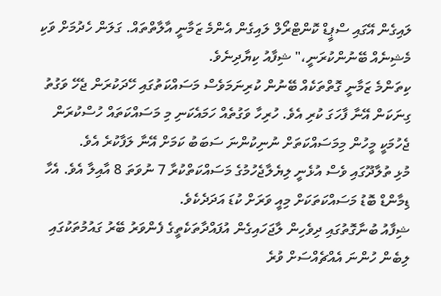ލައިގެން އޭގައި ސްޕީޑް ކޮންޓްރޯލް ލައިގެން އެންމެ ޒަމާނީ އާލާތްތައް. ގަލަން ހެދުމަށް ވަކި މެޝިނެއް ބޭނުންކުރަނީ،" ޝިފާއު ކިޔާދިނެވެ.
ކިތަންމެ ޒަމާނީ ގޮތްތަކެއް ބޭނުން ކުރިނަމަވެސް މަސައްކަތުގައި ހޭދަކުރަން ޖެހޭ ވަގުތު ގިނަކަން އޭނާ ފާހަގަ ކުރި އެވެ. ހުރިހާ ވަގުތެއް ހަމައެކަނި މި މަސައްކަތައް ހުސްކުރަން ޖެހުމަކީ މީހުން މިމަސައްކަތަށް ނުނިކުންނަ ސަބަބު ކަމަށް އޭނާ ލަފާކުރެ އެވެ.
މުޅި ތުލާދޫގައި ވެސް އުޅެނީ ލިޔެލާޖެހުމުގެ މަސައްކަތްކުރާ 7 ނުވަތަ 8 އާއިލާ އެވެ. އެހާ ޑިމާންޑް ބޮޑު މަސައްކަތަކަށް މިއީ ވަރަށް ކުޑަ އަދަދެކެވެ.
ޝިފާއު ބުނާގޮތުގައި ދިވެހިން ލާޖަހައިގެން އުފައްދާތަކެތީގެ ފެންވަރު ބޭރު ގައުމުތަކުގައި ލިބެން ހުންނަ އެއްޗެއްސަށް ވުރެ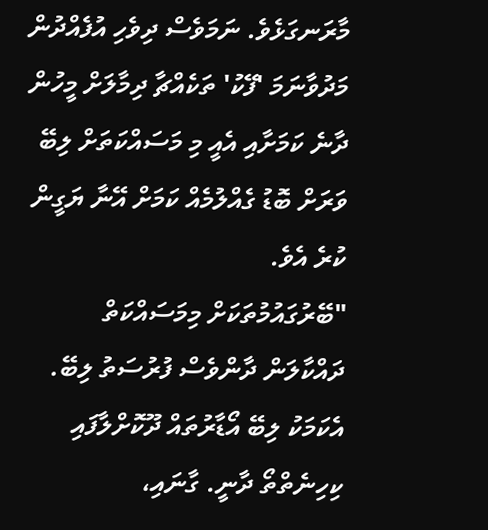މާރަނގަޅެވެ. ނަމަވެސް ދިވެހި އުފެއްދުން މަދުވާނަމަ 'ފޭކު' ތަކެއްޗާ ދިމާލަށް މީހުން ދާނެ ކަމަށާއި އެއީ މި މަސައްކަތަށް ލިބޭ ވަރަށް ބޮޑު ގެއްލުމެއް ކަމަށް އޭނާ ޔަގީން ކުރެ އެވެ.
"ބޭރުގައުމުތަކަށް މިމަސައްކަތް ދައްކާލަން ދާންވެސް ފުރުސަތު ލިބޭ. އެކަމަކު ލިބޭ އޯޑާރުތައް ދޫކޮށްލާފައި ކިހިނެތްތޯ ދާނީ. ގާނައި،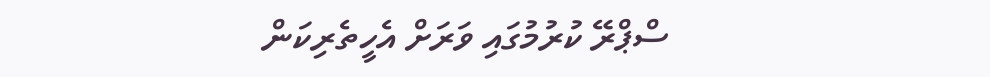ސްޕްރޭ ކުރުމުގައި ވަރަށް އެހީތެރިކަން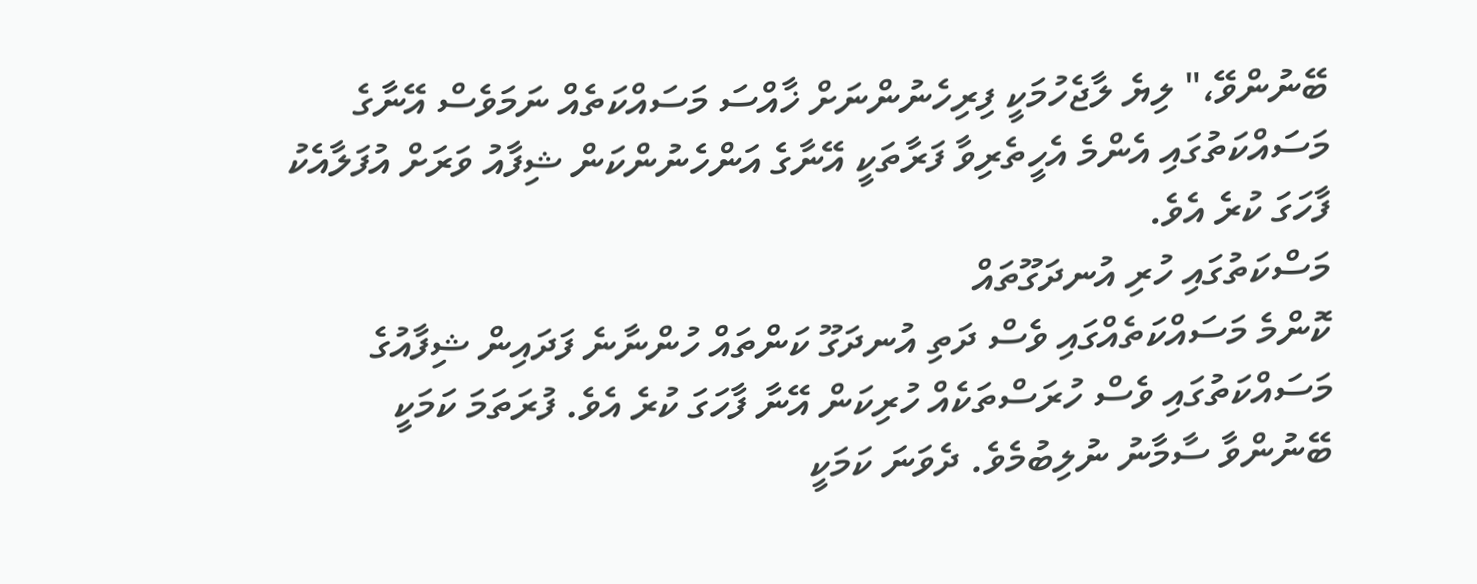ބޭނުންވޭ،" ލިޔެ ލާޖެހުމަކީ ފިރިހެނުންނަށް ޚާއްސަ މަސައްކަތެއް ނަމަވެސް އޭނާގެ މަސައްކަތުގައި އެންމެ އެހީތެރިވާ ފަރާތަކީ އޭނާގެ އަންހެނުންކަން ޝިފާއު ވަރަށް އުފަލާއެކު ފާހަގަ ކުރެ އެވެ.
މަސްކަތުގައި ހުރި އުނދަގޫތައް
ކޮންމެ މަސައްކަތެއްގައި ވެސް ދަތި އުނދަގޫ ކަންތައް ހުންނާނެ ފަދައިން ޝިފާއުގެ މަސައްކަތުގައި ވެސް ހުރަސްތަކެއް ހުރިކަން އޭނާ ފާހަގަ ކުރެ އެވެ. ފުރަތަމަ ކަމަކީ ބޭނުންވާ ސާމާނު ނުލިބުމެވެ. ދެވަނަ ކަމަކީ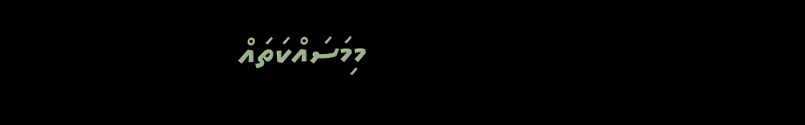މިމަސައްކަތައް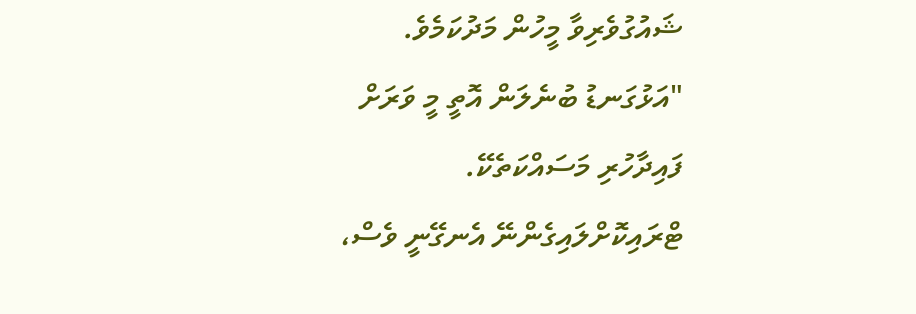ޝައުގުވެރިވާ މީހުން މަދުކަމެވެ.
"އަޅުގަނޑު ބުނެލަން އޮތީ މީ ވަރަށް ފައިދާހުރި މަސައްކަތެކޭ. ޓްރައިކޮށްލައިގެންނޭ އެނގޭނީ ވެސް،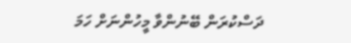ދަސްކުރަން ބޭނުންވާ މީހުންނަށް ހަމަ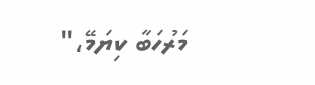މަރުހަބާ ކިޔަމޭ،"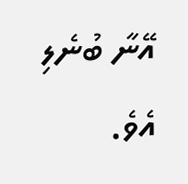އޭނާ ބުނެލި އެވެ.